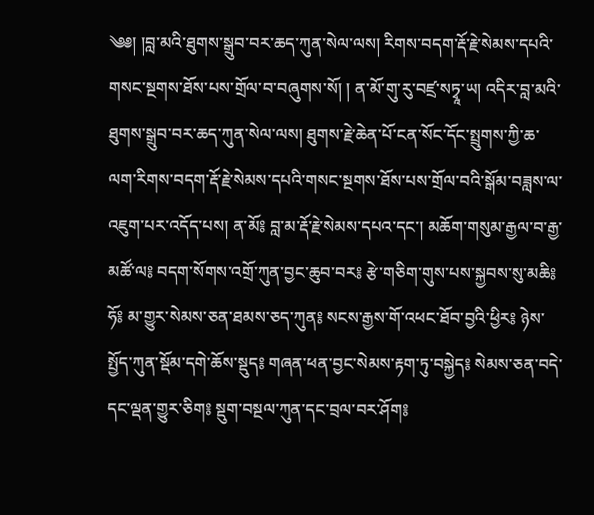༄༅། །བླ་མའི་ཐུགས་སྒྲུབ་བར་ཆད་ཀུན་སེལ་ལས། རིགས་བདག་རྡོ་རྗེ་སེམས་དཔའི་གསང་སྔགས་ཐོས་པས་གྲོལ་བ་བཞུགས་སོ། ། ན་མོ་གུ་རུ་བཛྲ་སཏྭཱ་ཡ། འདིར་བླ་མའི་ཐུགས་སྒྲུབ་བར་ཆད་ཀུན་སེལ་ལས། ཐུགས་རྗེ་ཆེན་པོ་ངན་སོང་དོང་སྤྲུགས་ཀྱི་ཆ་ལག་རིགས་བདག་རྡོ་རྗེ་སེམས་དཔའི་གསང་སྔགས་ཐོས་པས་གྲོལ་བའི་སྒོམ་བཟླས་ལ་འཇུག་པར་འདོད་པས། ན་མོ༔ བླ་མ་རྡོ་རྗེ་སེམས་དཔའ་དང་། མཆོག་གསུམ་རྒྱལ་བ་རྒྱ་མཚོ་ལ༔ བདག་སོགས་འགྲོ་ཀུན་བྱང་ཆུབ་བར༔ རྩེ་གཅིག་གུས་པས་སྐྱབས་སུ་མཆི༔ ཧོ༔ མ་གྱུར་སེམས་ཅན་ཐམས་ཅད་ཀུན༔ སངས་རྒྱས་གོ་འཕང་ཐོབ་བྱའི་ཕྱིར༔ ཉེས་སྤྱོད་ཀུན་སྡོམ་དགེ་ཆོས་སྡུད༔ གཞན་ཕན་བྱང་སེམས་རྟག་ཏུ་བསྐྱེད༔ སེམས་ཅན་བདེ་དང་ལྡན་གྱུར་ཅིག༔ སྡུག་བསྔལ་ཀུན་དང་བྲལ་བར་ཤོག༔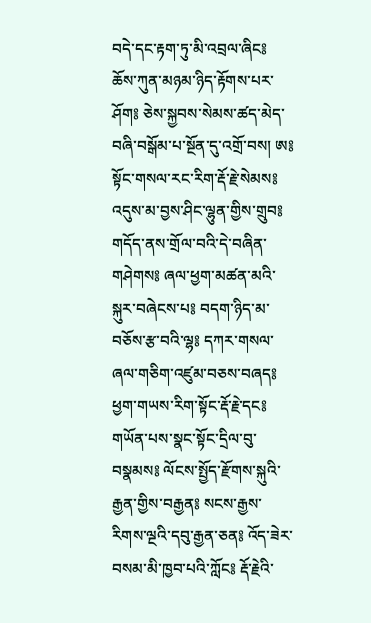བདེ་དང་རྟག་ཏུ་མི་འབྲལ་ཞིང༔ ཆོས་ཀུན་མཉམ་ཉིད་རྟོགས་པར་ཤོག༔ ཅེས་སྐྱབས་སེམས་ཚད་མེད་བཞི་བསྒོམ་པ་སྔོན་དུ་འགྲོ་བས། ཨ༔ སྟོང་གསལ་རང་རིག་རྡོ་རྗེ་སེམས༔ འདུས་མ་བྱས་ཤིང་ལྷུན་གྱིས་གྲུབ༔ གདོད་ནས་གྲོལ་བའི་དེ་བཞིན་གཤེགས༔ ཞལ་ཕྱག་མཚན་མའི་སྐུར་བཞེངས་པ༔ བདག་ཉིད་མ་བཅོས་རྩ་བའི་ལྷ༔ དཀར་གསལ་ཞལ་གཅིག་འཛུམ་བཅས་བཞད༔ ཕྱག་གཡས་རིག་སྟོང་རྡོ་རྗེ་དང༔ གཡོན་པས་སྣང་སྟོང་དྲིལ་བུ་བསྣམས༔ ལོངས་སྤྱོད་རྫོགས་སྐུའི་རྒྱན་གྱིས་བརྒྱན༔ སངས་རྒྱས་རིགས་ལྔའི་དབུ་རྒྱན་ཅན༔ འོད་ཟེར་བསམ་མི་ཁྱབ་པའི་ཀློང༔ རྡོ་རྗེའི་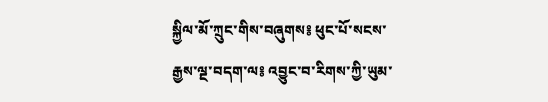སྐྱིལ་མོ་ཀྲུང་གིས་བཞུགས༔ ཕུང་པོ་སངས་རྒྱས་ལྔ་བདག་ལ༔ འབྱུང་བ་རིགས་ཀྱི་ཡུམ་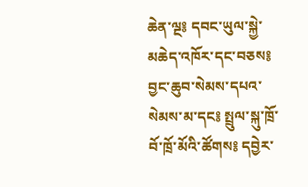ཆེན་ལྔ༔ དབང་ཡུལ་སྐྱེ་མཆེད་འཁོར་དང་བཅས༔ བྱང་ཆུབ་སེམས་དཔའ་སེམས་མ་དང༔ སྤྲུལ་སྐུ་ཁྲོ་བོ་ཁྲོ་མོའི་ཚོགས༔ དབྱེར་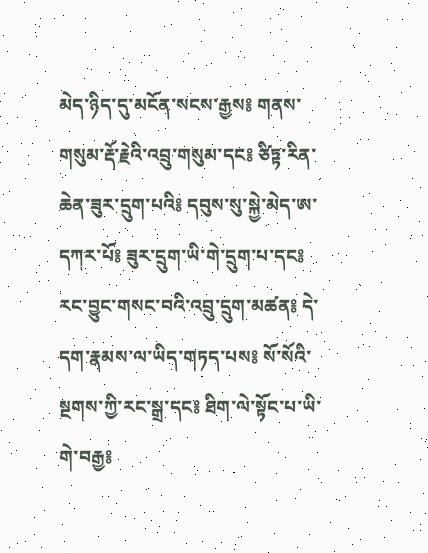མེད་ཉིད་དུ་མངོན་སངས་རྒྱས༔ གནས་གསུམ་རྡོ་རྗེའི་འབྲུ་གསུམ་དང༔ ཙིཏྟ་རིན་ཆེན་ཟུར་དྲུག་པའི༔ དབུས་སུ་སྐྱེ་མེད་ཨ་དཀར་པོ༔ ཟུར་དྲུག་ཡི་གེ་དྲུག་པ་དང༔ རང་བྱུང་གསང་བའི་འབྲུ་དྲུག་མཚན༔ དེ་དག་རྣམས་ལ་ཡིད་གཏད་པས༔ སོ་སོའི་སྔགས་ཀྱི་རང་སྒྲ་དང༔ ཐིག་ལེ་སྟོང་པ་ཡི་གེ་བརྒྱ༔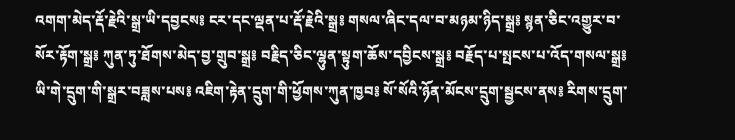འགག་མེད་རྡོ་རྗེའི་སྒྲ་ཡི་དབྱངས༔ ངར་དང་ལྡན་པ་རྡོ་རྗེའི་སྒྲ༔ གསལ་ཞིང་དལ་བ་མཉམ་ཉིད་སྒྲ༔ སྙན་ཅིང་འགྱུར་བ་སོར་རྟོག་སྒྲ༔ ཀུན་ཏུ་ཐོགས་མེད་བྱ་གྲུབ་སྒྲ༔ བརྗིད་ཅིང་ལྷུན་སྟུག་ཆོས་དབྱིངས་སྒྲ༔ བརྗོད་པ་སྤངས་པ་འོད་གསལ་སྒྲ༔ ཡི་གེ་དྲུག་གི་སྒྲར་བཟླས་པས༔ འཇིག་རྟེན་དྲུག་གི་ཕྱོགས་ཀུན་ཁྱབ༔ སོ་སོའི་ཉོན་མོངས་དྲུག་སྦྱངས་ནས༔ རིགས་དྲུག་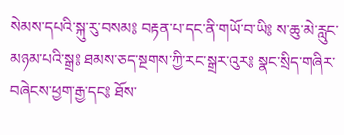སེམས་དཔའི་སྐུ་རུ་བསམ༔ བརྟན་པ་དང་ནི་གཡོ་བ་ཡི༔ ས་ཆུ་མེ་རླུང་མཉམ་པའི་སྒྲ༔ ཐམས་ཅད་སྔགས་ཀྱི་རང་སྒྲར་འུར༔ སྣང་སྲིད་གཞིར་བཞེངས་ཕྱག་རྒྱ་དང༔ ཐོས་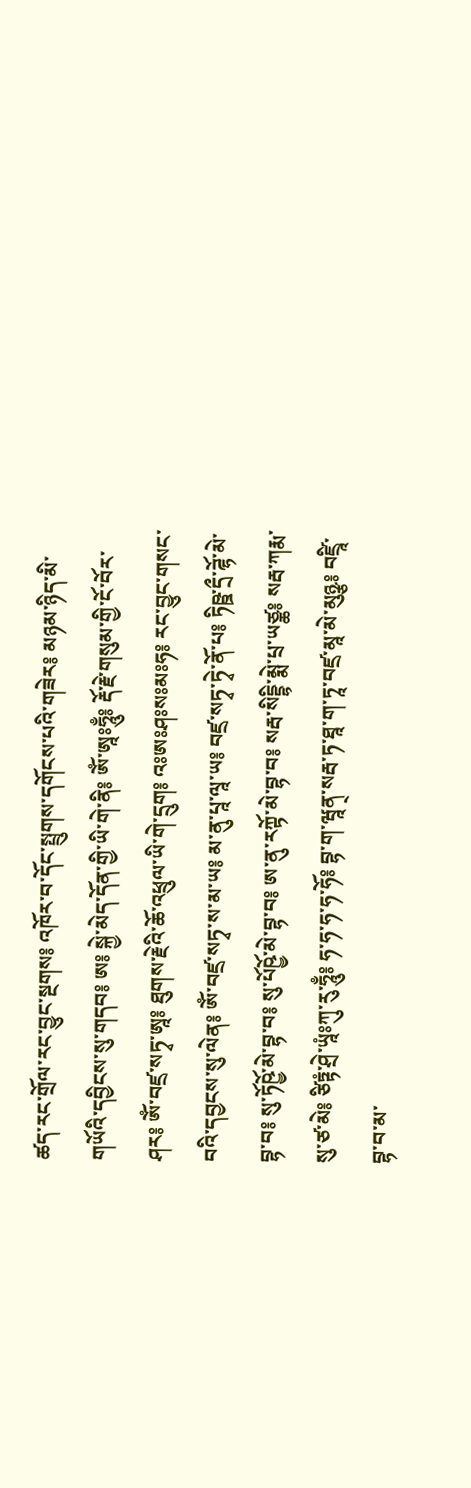ཚད་རང་གྲོལ་རང་བྱུང་སྔགས༔ འཁོར་བ་དོང་སྤྲུགས་དགོངས་པའི་གཟེར༔ མཉམ་ཉིད་མི་གཡོའི་དབྱིངས་སུ་གདབ༔ ཨ༔ སྐྱེ་མེད་དོན་གྱི་ཡི་གེ་ནི༔ ཨོཾ་ཨཱཿཧཱུྃ༔ རྡོ་རྗེ་གསུམ་གྱི་ངོ་བོར་ཤར༔ ཨོཾ་བཛྲ་སཏྭ་ཨཱ༔ ཐུགས་རྗེའི་ཆོ་འཕྲུལ་ཡི་གེ་དྲུག༔ འཿཨཿཤཿསཿམཿཧ༔ རང་བྱུང་གསང་བའི་དབྱངས་སུ་ལེན༔ ཨོཾ་བཛྲ་སཏྭ་ས་མ་ཡ༔ མ་ནུ་པཱ་ལཱ་ཡ༔ བཛྲ་སཏྭ་ཏྭེ་ནོ་པ༔ ཏིཥྛ་དྲྀ་ཌྷོ་མེ་བྷ་བ༔ སུ་ཏོཥྱོ་མེ་བྷ་བ༔ སུ་པོཥྱོ་མེ་བྷ་བ༔ ཨ་ནུ་རཀྟོ་མེ་བྷ་བ༔ སརྦ་སིདྡྷི་མྨེ་པྲ་ཡཙྪ༔ སརྦ་ཀརྨ་སུ་ཙ་མེ༔ ཙིཏྟཾ་ཤྲེ་ཡཱཾཿཀུ་རུ་ཧཱུྃ༔ ཧ་ཧ་ཧ་ཧ་ཧོ༔ བྷ་ག་ཝཱན྄་སརྦ་ཏ་ཐཱ་ག་ཏཱ་བཛྲ་མཱ་མེ་མུཉྩ༔ བཛྲཱི་བྷ་བ་མ་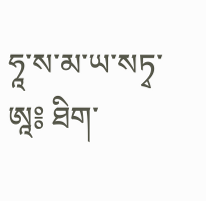ཧཱ་ས་མ་ཡ་སཏྭ་ཨཱ༔ ཐིག་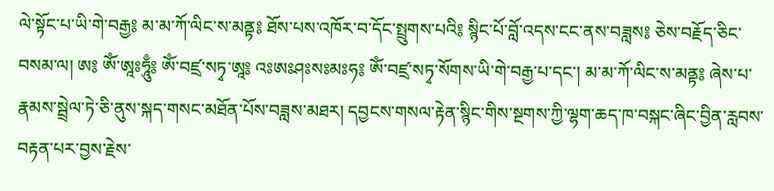ལེ་སྟོང་པ་ཡི་གེ་བརྒྱ༔ མ་མ་ཀོ་ལིང་ས་མནྟ༔ ཐོས་པས་འཁོར་བ་དོང་སྤྲུགས་པའི༔ སྙིང་པོ་བློ་འདས་ངང་ནས་བཟླས༔ ཅེས་བརྗོད་ཅིང་བསམ་ལ། ཨ༔ ཨོཾ་ཨཱཿཧཱུྃ༔ ཨོཾ་བཛྲ་སཏྭ་ཨཱ༔ འཿཨཿཤཿསཿམཿཧ༔ ཨོཾ་བཛྲ་སཏྭ་སོགས་ཡི་གེ་བརྒྱ་པ་དང་། མ་མ་ཀོ་ལིང་ས་མནྟ༔ ཞེས་པ་རྣམས་སྦྲེལ་ཏེ་ཅི་ནུས་སྐད་གསང་མཐོན་པོས་བཟླས་མཐར། དབྱངས་གསལ་རྟེན་སྙིང་གིས་སྔགས་ཀྱི་ལྷག་ཆད་ཁ་བསྐང་ཞིང་བྱིན་རླབས་བརྟན་པར་བྱས་རྗེས་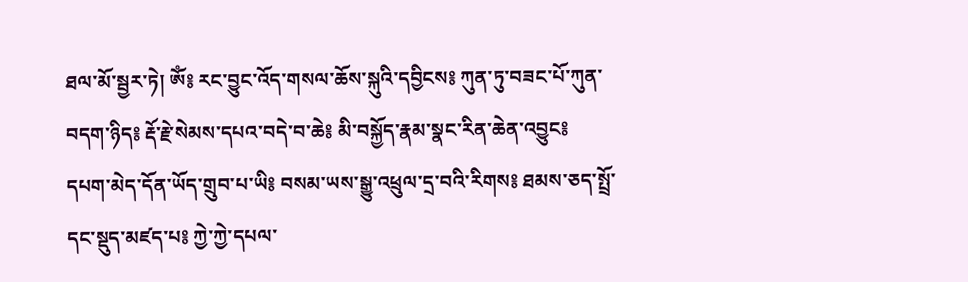ཐལ་མོ་སྦྱར་ཏེ། ཨོཾ༔ རང་བྱུང་འོད་གསལ་ཆོས་སྐུའི་དབྱིངས༔ ཀུན་ཏུ་བཟང་པོ་ཀུན་བདག་ཉིད༔ རྡོ་རྗེ་སེམས་དཔའ་བདེ་བ་ཆེ༔ མི་བསྐྱོད་རྣམ་སྣང་རིན་ཆེན་འབྱུང༔ དཔག་མེད་དོན་ཡོད་གྲུབ་པ་ཡི༔ བསམ་ཡས་སྒྱུ་འཕྲུལ་དྲ་བའི་རིགས༔ ཐམས་ཅད་སྤྲོ་དང་སྡུད་མཛད་པ༔ ཀྱེ་ཀྱེ་དཔལ་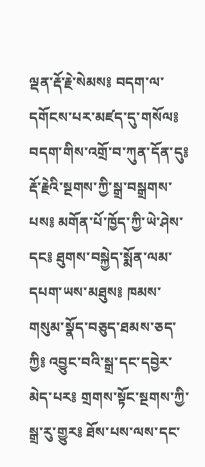ལྡན་རྡོ་རྗེ་སེམས༔ བདག་ལ་དགོངས་པར་མཛད་དུ་གསོལ༔ བདག་གིས་འགྲོ་བ་ཀུན་དོན་དུ༔ རྡོ་རྗེའི་སྔགས་ཀྱི་སྒྲ་བསྒྲགས་པས༔ མགོན་པོ་ཁྱོད་ཀྱི་ཡེ་ཤེས་དང༔ ཐུགས་བསྐྱེད་སྨོན་ལམ་དཔག་ཡས་མཐུས༔ ཁམས་གསུམ་སྣོད་བཅུད་ཐམས་ཅད་ཀྱི༔ འབྱུང་བའི་སྒྲ་དང་དབྱེར་མེད་པར༔ གྲགས་སྟོང་སྔགས་ཀྱི་སྒྲ་རུ་གྱུར༔ ཐོས་པས་ལས་དང་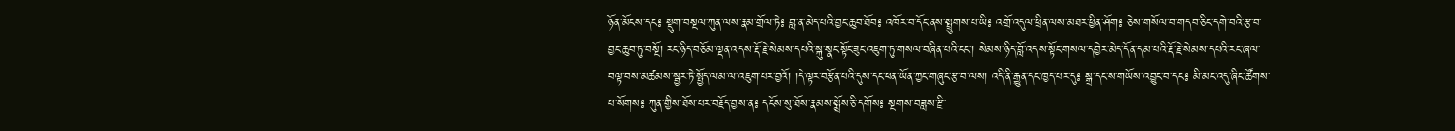ཉོན་མོངས་དང༔ སྡུག་བསྔལ་ཀུན་ལས་རྣམ་གྲོལ་ཏེ༔ བླ་ན་མེད་པའི་བྱང་ཆུབ་ཐོབ༔ འཁོར་བ་དོང་ནས་སྤྲུགས་པ་ཡི༔ འགྲོ་འདུལ་ཕྲིན་ལས་མཐར་ཕྱིན་ཤོག༔ ཅེས་གསོལ་བ་གདབ་ཅིང་དགེ་བའི་རྩ་བ་བྱང་ཆུབ་ཏུ་བསྔོ། རང་ཉིད་བཅོམ་ལྡན་འདས་རྡོ་རྗེ་སེམས་དཔའི་སྐུ་སྣང་སྟོང་ཟུང་འཇུག་ཏུ་གསལ་བཞིན་པའི་ངང་། སེམས་ཉིད་བློ་འདས་སྟོང་གསལ་དབྱེར་མེད་དོན་དམ་པའི་རྡོ་རྗེ་སེམས་དཔའི་རང་ཞལ་བལྟ་བས་མཚམས་སྦྱར་ཏེ་སྤྱོད་ལམ་ལ་འཇུག་པར་བྱའོ། །དེ་ལྟར་བརྩོན་པའི་དུས་དང་ཕན་ཡོན་ཀྱང་གཞུང་རྩ་བ་ལས། འདི་ནི་རྒྱུན་དང་ཁྱད་པར་དུ༔ སྒྲ་དང་ས་གཡོས་འབྱུང་བ་དང༔ མི་མང་འདུ་ཞིང་ཚོགས་པ་སོགས༔ ཀུན་གྱིས་ཐོས་པར་བརྗོད་བྱས་ན༔ དངོས་སུ་ཐོས་རྣམས་སྨྲོས་ཅི་དགོས༔ སྔགས་བཟླས་རྫི་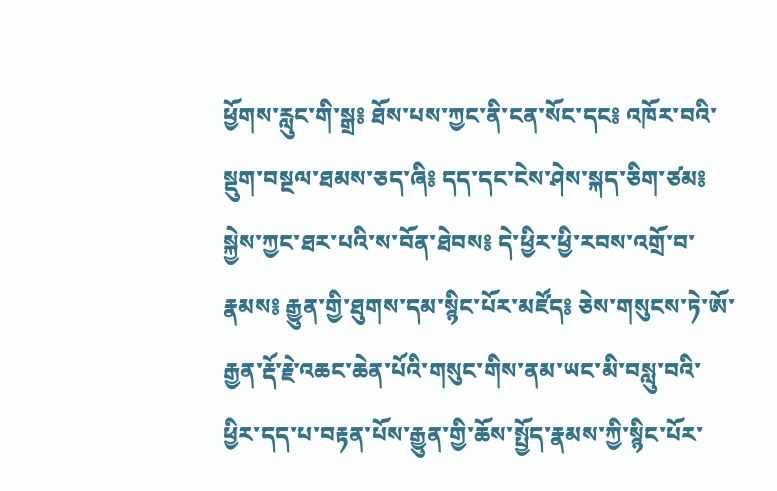ཕྱོགས་རླུང་གི་སྒྲ༔ ཐོས་པས་ཀྱང་ནི་ངན་སོང་དང༔ འཁོར་བའི་སྡུག་བསྔལ་ཐམས་ཅད་ཞི༔ དད་དང་ངེས་ཤེས་སྐད་ཅིག་ཙམ༔ སྐྱེས་ཀྱང་ཐར་པའི་ས་བོན་ཐེབས༔ དེ་ཕྱིར་ཕྱི་རབས་འགྲོ་བ་རྣམས༔ རྒྱུན་གྱི་ཐུགས་དམ་སྙིང་པོར་མཛོད༔ ཅེས་གསུངས་ཏེ་ཨོ་རྒྱན་རྡོ་རྗེ་འཆང་ཆེན་པོའི་གསུང་གིས་ནམ་ཡང་མི་བསླུ་བའི་ཕྱིར་དད་པ་བརྟན་པོས་རྒྱུན་གྱི་ཆོས་སྤྱོད་རྣམས་ཀྱི་སྙིང་པོར་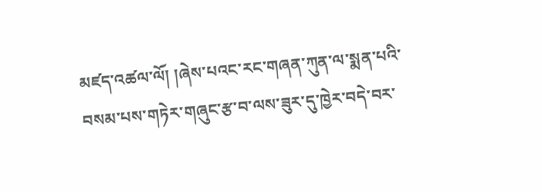མཛད་འཚལ་ལོ། །ཞེས་པའང་རང་གཞན་ཀུན་ལ་སྨན་པའི་བསམ་པས་གཏེར་གཞུང་རྩ་བ་ལས་ཟུར་དུ་ཁྱེར་བདེ་བར་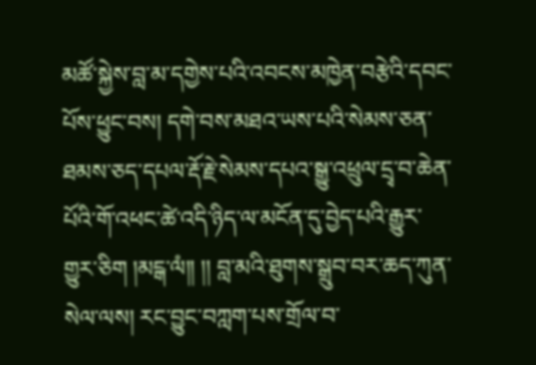མཚོ་སྐྱེས་བླ་མ་དགྱེས་པའི་འབངས་མཁྱེན་བརྩེའི་དབང་པོས་ཕྱུང་བས། དགེ་བས་མཐའ་ཡས་པའི་སེམས་ཅན་ཐམས་ཅད་དཔལ་རྡོ་རྗེ་སེམས་དཔའ་སྒྱུ་འཕྲུལ་དྲྭ་བ་ཆེན་པོའི་གོ་འཕང་ཚེ་འདི་ཉིད་ལ་མངོན་དུ་བྱེད་པའི་རྒྱུར་གྱུར་ཅིག །མངྒ་ལཾ།། །། བླ་མའི་ཐུགས་སྒྲུབ་བར་ཆད་ཀུན་སེལ་ལས། རང་བྱུང་བཀླག་པས་གྲོལ་བ་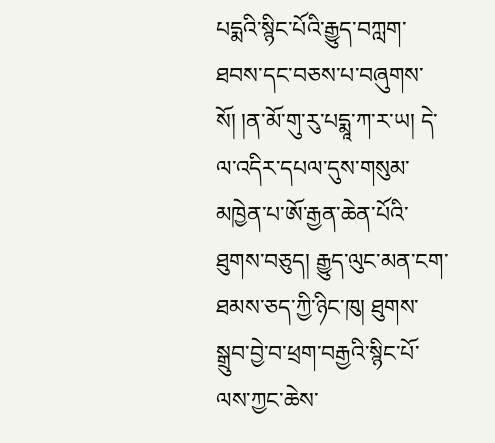པདྨའི་སྙིང་པོའི་རྒྱུད་བཀླག་ཐབས་དང་བཅས་པ་བཞུགས་སོ། །ན་མོ་གུ་རུ་པདྨཱ་ཀ་ར་ཡ། དེ་ལ་འདིར་དཔལ་དུས་གསུམ་མཁྱེན་པ་ཨོ་རྒྱན་ཆེན་པོའི་ཐུགས་བཅུད། རྒྱུད་ལུང་མན་ངག་ཐམས་ཅད་ཀྱི་ཉིང་ཁུ། ཐུགས་སྒྲུབ་བྱེ་བ་ཕྲག་བརྒྱའི་སྙིང་པོ་ལས་ཀྱང་ཆེས་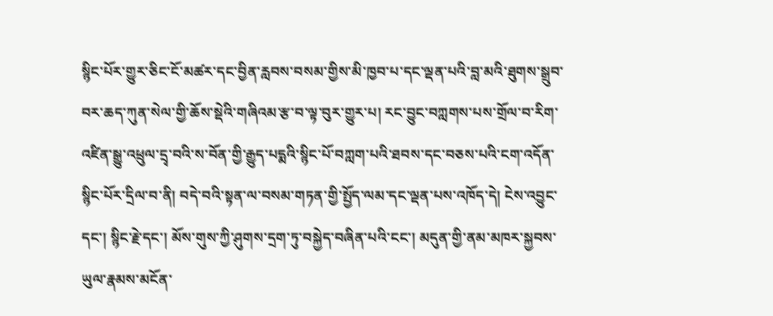སྙིང་པོར་གྱུར་ཅིང་ངོ་མཚར་དང་བྱིན་རླབས་བསམ་གྱིས་མི་ཁྱབ་པ་དང་ལྡན་པའི་བླ་མའི་ཐུགས་སྒྲུབ་བར་ཆད་ཀུན་སེལ་གྱི་ཆོས་སྡེའི་གཞིའམ་རྩ་བ་ལྟ་བུར་གྱུར་པ། རང་བྱུང་བཀླགས་པས་གྲོལ་བ་རིག་འཛིན་སྒྱུ་འཕྲུལ་དྲྭ་བའི་ས་བོན་གྱི་རྒྱུད་པདྨའི་སྙིང་པོ་བཀླག་པའི་ཐབས་དང་བཅས་པའི་ངག་འདོན་སྙིང་པོར་དྲིལ་བ་ནི། བདེ་བའི་སྟན་ལ་བསམ་གཏན་གྱི་སྤྱོད་ལམ་དང་ལྡན་པས་འཁོད་དེ། ངེས་འབྱུང་དང་། སྙིང་རྗེ་དང་། མོས་གུས་ཀྱི་ཤུགས་དྲག་ཏུ་བསྐྱེད་བཞིན་པའི་ངང་། མདུན་གྱི་ནམ་མཁར་སྐྱབས་ཡུལ་རྣམས་མངོན་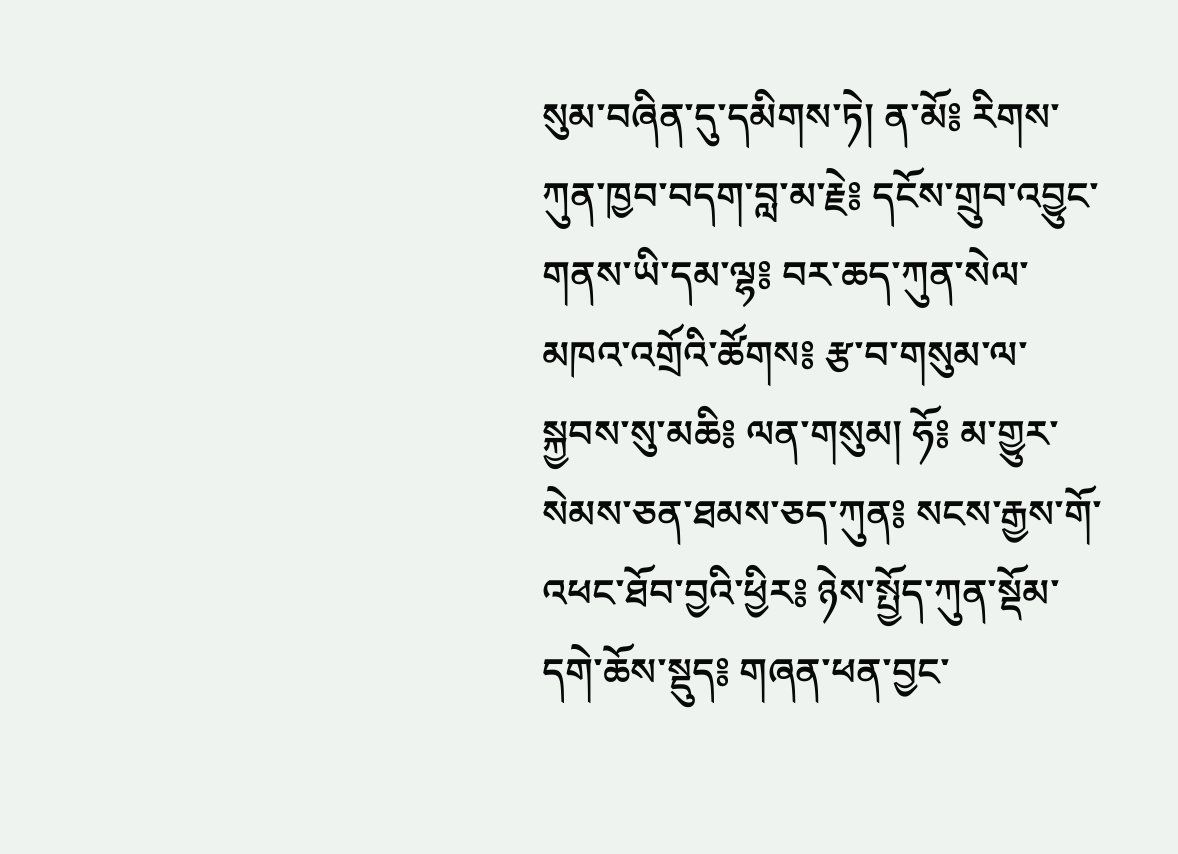སུམ་བཞིན་དུ་དམིགས་ཏེ། ན་མོ༔ རིགས་ཀུན་ཁྱབ་བདག་བླ་མ་རྗེ༔ དངོས་གྲུབ་འབྱུང་གནས་ཡི་དམ་ལྷ༔ བར་ཆད་ཀུན་སེལ་མཁའ་འགྲོའི་ཚོགས༔ རྩ་བ་གསུམ་ལ་སྐྱབས་སུ་མཆི༔ ལན་གསུམ། ཧོ༔ མ་གྱུར་སེམས་ཅན་ཐམས་ཅད་ཀུན༔ སངས་རྒྱས་གོ་འཕང་ཐོབ་བྱའི་ཕྱིར༔ ཉེས་སྤྱོད་ཀུན་སྡོམ་དགེ་ཆོས་སྡུད༔ གཞན་ཕན་བྱང་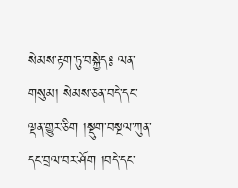སེམས་རྟག་ཏུ་བསྐྱེད༔ ལན་གསུམ། སེམས་ཅན་བདེ་དང་ལྡན་གྱུར་ཅིག །སྡུག་བསྔལ་ཀུན་དང་བྲལ་བར་ཤོག །བདེ་དང་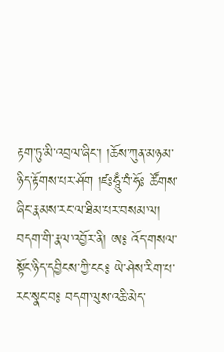རྟག་ཏུ་མི་འབྲལ་ཞིང་། །ཆོས་ཀུན་མཉམ་ཉིད་རྟོགས་པར་ཤོག །ཛཿཧཱུྃ་བཾ་ཧོཿ ཚོགས་ཞིང་རྣམས་རང་ལ་ཐིམ་པར་བསམ་ལ། བདག་གི་རྣལ་འབྱོར་ནི། ཨ༔ འོད་གསལ་སྟོང་ཉིད་དབྱིངས་ཀྱི་ངང༔ ཡེ་ཤེས་རིག་པ་རང་སྣང་བ༔ བདག་ལུས་འཆི་མེད་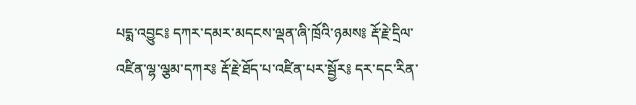པདྨ་འབྱུང༔ དཀར་དམར་མདངས་ལྡན་ཞི་ཁྲོའི་ཉམས༔ རྡོ་རྗེ་དྲིལ་འཛིན་ལྷ་ལྕམ་དཀར༔ རྡོ་རྗེ་ཐོད་པ་འཛིན་པར་སྦྱོར༔ དར་དང་རིན་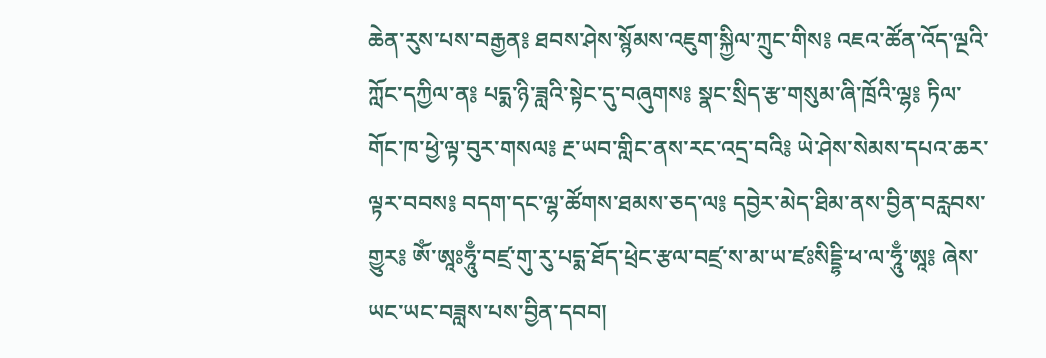ཆེན་རུས་པས་བརྒྱན༔ ཐབས་ཤེས་སྙོམས་འཇུག་སྐྱིལ་ཀྲུང་གིས༔ འཇའ་ཚོན་འོད་ལྔའི་ཀློང་དཀྱིལ་ན༔ པདྨ་ཉི་ཟླའི་སྟེང་དུ་བཞུགས༔ སྣང་སྲིད་རྩ་གསུམ་ཞི་ཁྲོའི་ལྷ༔ ཏིལ་གོང་ཁ་ཕྱེ་ལྟ་བུར་གསལ༔ རྔ་ཡབ་གླིང་ནས་རང་འདྲ་བའི༔ ཡེ་ཤེས་སེམས་དཔའ་ཆར་ལྟར་བབས༔ བདག་དང་ལྷ་ཚོགས་ཐམས་ཅད་ལ༔ དབྱེར་མེད་ཐིམ་ནས་བྱིན་བརླབས་གྱུར༔ ཨོཾ་ཨཱཿཧཱུྃ་བཛྲ་གུ་རུ་པདྨ་ཐོད་ཕྲེང་རྩལ་བཛྲ་ས་མ་ཡ་ཛཿསིདྡྷི་ཕ་ལ་ཧཱུྃ་ཨཱ༔ ཞེས་ཡང་ཡང་བཟླས་པས་བྱིན་དབབ།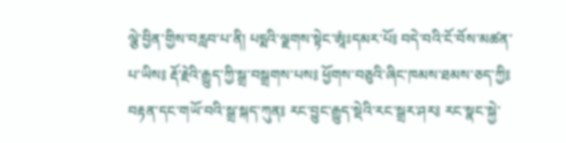ལྕེ་བྱིན་གྱིས་བརླབ་པ་ནི། པདྨའི་ལྗགས་སྟེང་ཨཱཾཿདམར་པོ༔ བདེ་བའི་ངོ་བོས་མཚན་པ་ཡིས༔ རྡོ་རྗེའི་རྒྱུད་ཀྱི་སྒྲ་བསྒྲགས་པས༔ ཕྱོགས་བཅུའི་ཞིང་ཁམས་ཐམས་ཅད་ཀྱི༔ བརྟན་དང་གཡོ་བའི་སྒྲ་སྐད་ཀུན༔ རང་བྱུང་རྒྱུད་སྡེའི་རང་སྒྲར་ཤར༔ རང་སྣང་སྐྱེ་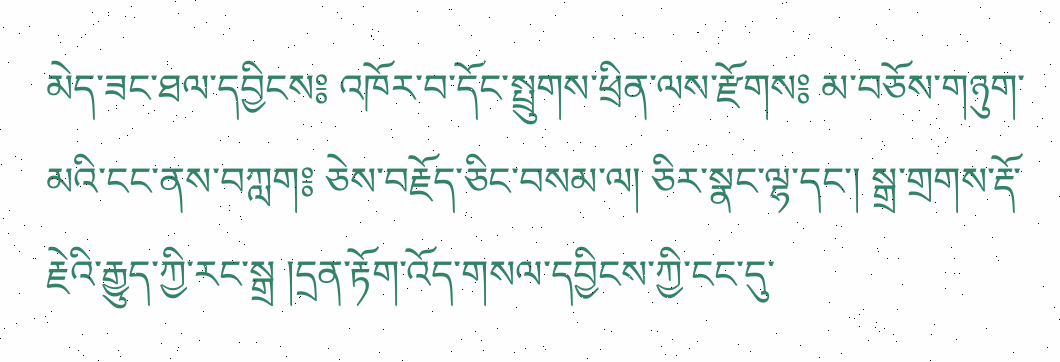མེད་ཟང་ཐལ་དབྱིངས༔ འཁོར་བ་དོང་སྤྲུགས་ཕྲིན་ལས་རྫོགས༔ མ་བཅོས་གཉུག་མའི་ངང་ནས་བཀླག༔ ཅེས་བརྗོད་ཅིང་བསམ་ལ། ཅིར་སྣང་ལྷ་དང་། སྒྲ་གྲགས་རྡོ་རྗེའི་རྒྱུད་ཀྱི་རང་སྒྲ །དྲན་རྟོག་འོད་གསལ་དབྱིངས་ཀྱི་ངང་དུ་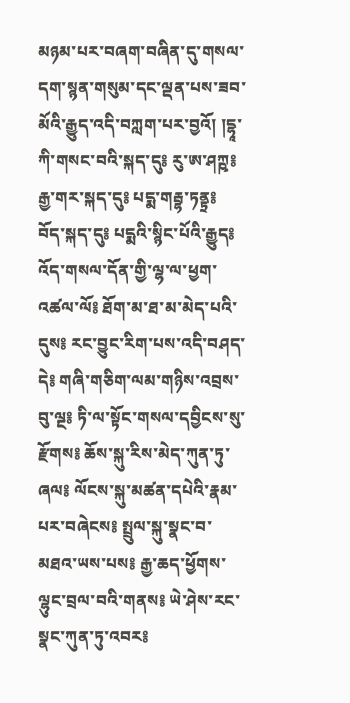མཉམ་པར་བཞག་བཞིན་དུ་གསལ་དག་སྙན་གསུམ་དང་ལྡན་པས་ཟབ་མོའི་རྒྱུད་འདི་བཀླག་པར་བྱའོ། །དྷཱ་ཀི་གསང་བའི་སྐད་དུ༔ རུ་ཨ་ཤཀྵ༔ རྒྱ་གར་སྐད་དུ༔ པདྨ་གརྦྷ་ཏནྟྲ༔ བོད་སྐད་དུ༔ པདྨའི་སྙིང་པོའི་རྒྱུད༔ འོད་གསལ་དོན་གྱི་ལྷ་ལ་ཕྱག་འཚལ་ལོ༔ ཐོག་མ་ཐ་མ་མེད་པའི་དུས༔ རང་བྱུང་རིག་པས་འདི་བཤད་དེ༔ གཞི་གཅིག་ལམ་གཉིས་འབྲས་བུ་ལྔ༔ ཏི་ལ་སྟོང་གསལ་དབྱིངས་སུ་རྫོགས༔ ཆོས་སྐུ་རིས་མེད་ཀུན་ཏུ་ཞལ༔ ལོངས་སྐུ་མཚན་དཔེའི་རྣམ་པར་བཞེངས༔ སྤྲུལ་སྐུ་སྣང་བ་མཐའ་ཡས་པས༔ རྒྱ་ཆད་ཕྱོགས་ལྷུང་བྲལ་བའི་གནས༔ ཡེ་ཤེས་རང་སྣང་ཀུན་ཏུ་འབར༔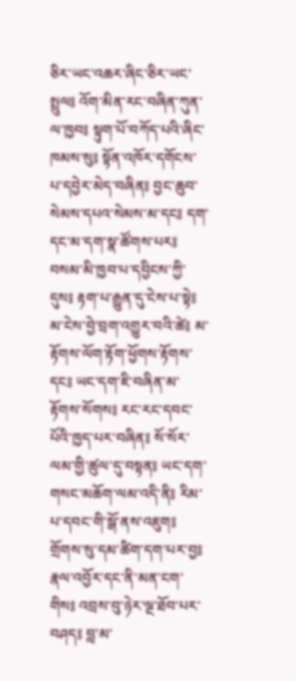ཅིར་ཡང་འཆར་ཞིང་ཅིར་ཡང་སྤྲུལ༔ འོག་མིན་རང་བཞིན་ཀུན་ལ་ཁྱབ༔ སྟུག་པོ་བཀོད་པའི་ཞིང་ཁམས་སུ༔ སྟོན་འཁོར་དགོངས་པ་དབྱེར་མེད་བཞིན༔ བྱང་ཆུབ་སེམས་དཔའ་སེམས་མ་དང༔ དག་དང་མ་དག་སྣ་ཚོགས་པར༔ བསམ་མི་ཁྱབ་པ་དབྱིངས་ཀྱི་དུས༔ རྟག་པ་རྒྱུན་དུ་ངེས་པ་སྟེ༔ མ་ངེས་བྱེ་བྲག་འགྱུར་བའི་ཚེ༔ མ་རྟོགས་ལོག་རྟོག་ཕྱོགས་རྟོགས་དང༔ ཡང་དག་ཇི་བཞིན་མ་རྟོགས་སོགས༔ རང་རང་དབང་པོའི་ཁྱད་པར་བཞིན༔ སོ་སོར་ལམ་གྱི་ཚུལ་དུ་བསྟན༔ ཡང་དག་གསང་མཆོག་ལམ་འདི་ནི༔ རིམ་པ་དབང་གི་སྒོ་ནས་འཇུག༔ གྲོགས་སུ་དམ་ཚིག་དག་པར་བྱ༔ རྣལ་འབྱོར་དང་ནི་མན་ངག་གིས༔ འབྲས་བུ་ཉེར་ལྔ་ཐོབ་པར་བཤད༔ བླ་མ་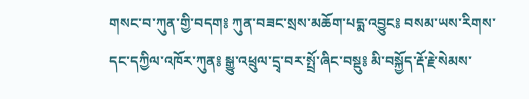གསང་བ་ཀུན་གྱི་བདག༔ ཀུན་བཟང་སྲས་མཆོག་པདྨ་འབྱུང༔ བསམ་ཡས་རིགས་དང་དཀྱིལ་འཁོར་ཀུན༔ སྒྱུ་འཕྲུལ་དྲྭ་བར་སྤྲོ་ཞིང་བསྡུ༔ མི་བསྐྱོད་རྡོ་རྗེ་སེམས་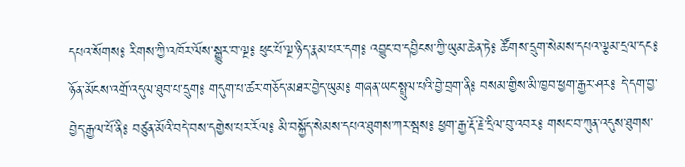དཔའ་སོགས༔ རིགས་ཀྱི་འཁོར་ལོས་སྒྱུར་བ་ལྔ༔ ཕུང་པོ་ལྔ་ཉིད་རྣམ་པར་དག༔ འབྱུང་བ་དབྱིངས་ཀྱི་ཡུམ་ཆེན་ཏེ༔ ཚོགས་དྲུག་སེམས་དཔའ་ལྕམ་དྲལ་དང༔ ཉོན་མོངས་འགྲོ་འདུལ་ཐུབ་པ་དྲུག༔ གདུག་པ་ཚར་གཅོད་མཐར་བྱེད་ཡུམ༔ གཞན་ཡང་སྤྲུལ་པའི་བྱེ་བྲག་ནི༔ བསམ་གྱིས་མི་ཁྱབ་ཕྱག་རྒྱར་ཤར༔ དེ་དག་བྱ་བྱེད་རྒྱལ་པོ་ནི༔ བཙུན་མོའི་བདེ་བས་དགྱེས་པར་རོལ༔ མི་བསྐྱོད་སེམས་དཔའ་ཐུགས་ཀར་སྦས༔ ཕྱག་རྒྱ་རྡོ་རྗེ་དྲིལ་བུ་འབར༔ གསང་བ་ཀུན་འདུས་ཐུགས་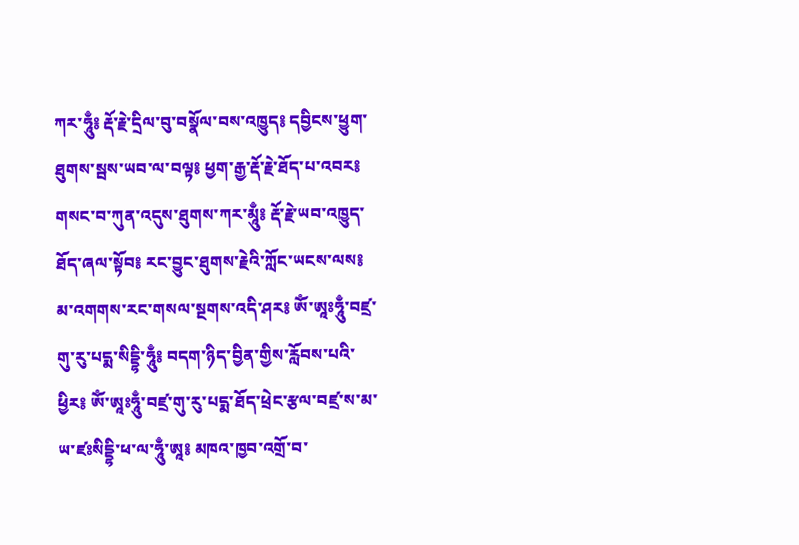ཀར་ཧཱུྃ༔ རྡོ་རྗེ་དྲིལ་བུ་བསྣོལ་བས་འཁྱུད༔ དབྱིངས་ཕྱུག་ཐུགས་སྦས་ཡབ་ལ་བལྟ༔ ཕྱག་རྒྱ་རྡོ་རྗེ་ཐོད་པ་འབར༔ གསང་བ་ཀུན་འདུས་ཐུགས་ཀར་མཱུྃ༔ རྡོ་རྗེ་ཡབ་འཁྱུད་ཐོད་ཞལ་སྟོབ༔ རང་བྱུང་ཐུགས་རྗེའི་ཀློང་ཡངས་ལས༔ མ་འགགས་རང་གསལ་སྔགས་འདི་ཤར༔ ཨོཾ་ཨཱཿཧཱུྃ་བཛྲ་གུ་རུ་པདྨ་སིདྡྷི་ཧཱུྃ༔ བདག་ཉིད་བྱིན་གྱིས་རློབས་པའི་ཕྱིར༔ ཨོཾ་ཨཱཿཧཱུྃ་བཛྲ་གུ་རུ་པདྨ་ཐོད་ཕྲེང་རྩལ་བཛྲ་ས་མ་ཡ་ཛཿསིདྡྷི་ཕ་ལ་ཧཱུྃ་ཨཱ༔ མཁའ་ཁྱབ་འགྲོ་བ་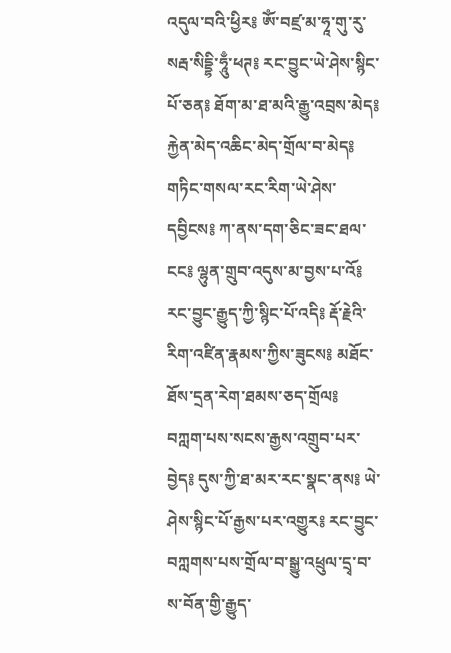འདུལ་བའི་ཕྱིར༔ ཨོཾ་བཛྲ་མ་ཧཱ་གུ་རུ་སརྦ་སིདྡྷི་ཧཱུྃ་ཕཊ༔ རང་བྱུང་ཡེ་ཤེས་སྙིང་པོ་ཅན༔ ཐོག་མ་ཐ་མའི་རྒྱུ་འབྲས་མེད༔ རྐྱེན་མེད་འཆིང་མེད་གྲོལ་བ་མེད༔ གཏིང་གསལ་རང་རིག་ཡེ་ཤེས་དབྱིངས༔ ཀ་ནས་དག་ཅིང་ཟང་ཐལ་ངང༔ ལྷུན་གྲུབ་འདུས་མ་བྱས་པ་འོ༔ རང་བྱུང་རྒྱུད་ཀྱི་སྙིང་པོ་འདི༔ རྡོ་རྗེའི་རིག་འཛིན་རྣམས་ཀྱིས་ཟུངས༔ མཐོང་ཐོས་དྲན་རེག་ཐམས་ཅད་གྲོལ༔ བཀླག་པས་སངས་རྒྱས་འགྲུབ་པར་བྱེད༔ དུས་ཀྱི་ཐ་མར་རང་སྣང་ནས༔ ཡེ་ཤེས་སྙིང་པོ་རྒྱས་པར་འགྱུར༔ རང་བྱུང་བཀླགས་པས་གྲོལ་བ་སྒྱུ་འཕྲུལ་དྲྭ་བ་ས་བོན་གྱི་རྒྱུད་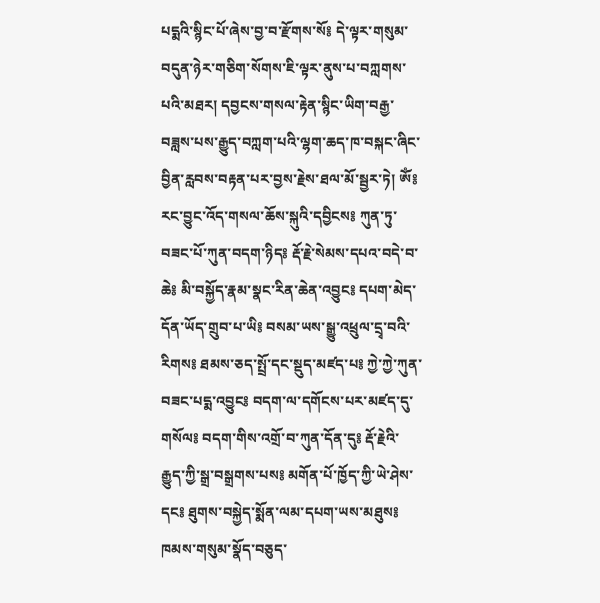པདྨའི་སྙིང་པོ་ཞེས་བྱ་བ་རྫོགས་སོ༔ དེ་ལྟར་གསུམ་བདུན་ཉེར་གཅིག་སོགས་ཇི་ལྟར་ནུས་པ་བཀླགས་པའི་མཐར། དབྱངས་གསལ་རྟེན་སྙིང་ཡིག་བརྒྱ་བཟླས་པས་རྒྱུད་བཀླག་པའི་ལྷག་ཆད་ཁ་བསྐང་ཞིང་བྱིན་རླབས་བརྟན་པར་བྱས་རྗེས་ཐལ་མོ་སྦྱར་ཏེ། ཨོཾ༔ རང་བྱུང་འོད་གསལ་ཆོས་སྐུའི་དབྱིངས༔ ཀུན་ཏུ་བཟང་པོ་ཀུན་བདག་ཉིད༔ རྡོ་རྗེ་སེམས་དཔའ་བདེ་བ་ཆེ༔ མི་བསྐྱོད་རྣམ་སྣང་རིན་ཆེན་འབྱུང༔ དཔག་མེད་དོན་ཡོད་གྲུབ་པ་ཡི༔ བསམ་ཡས་སྒྱུ་འཕྲུལ་དྲྭ་བའི་རིགས༔ ཐམས་ཅད་སྤྲོ་དང་སྡུད་མཛད་པ༔ ཀྱེ་ཀྱེ་ཀུན་བཟང་པདྨ་འབྱུང༔ བདག་ལ་དགོངས་པར་མཛད་དུ་གསོལ༔ བདག་གིས་འགྲོ་བ་ཀུན་དོན་དུ༔ རྡོ་རྗེའི་རྒྱུད་ཀྱི་སྒྲ་བསྒྲགས་པས༔ མགོན་པོ་ཁྱོད་ཀྱི་ཡེ་ཤེས་དང༔ ཐུགས་བསྐྱེད་སྨོན་ལམ་དཔག་ཡས་མཐུས༔ ཁམས་གསུམ་སྣོད་བཅུད་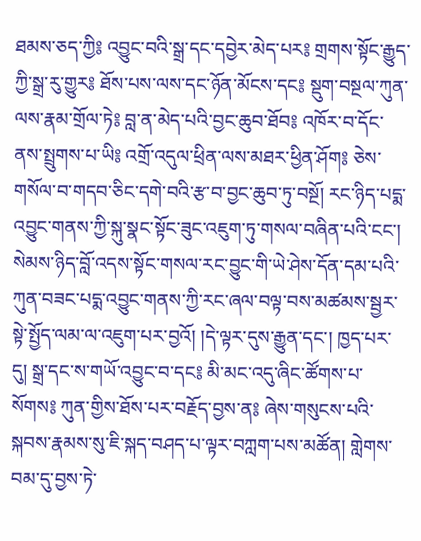ཐམས་ཅད་ཀྱི༔ འབྱུང་བའི་སྒྲ་དང་དབྱེར་མེད་པར༔ གྲགས་སྟོང་རྒྱུད་ཀྱི་སྒྲ་རུ་གྱུར༔ ཐོས་པས་ལས་དང་ཉོན་མོངས་དང༔ སྡུག་བསྔལ་ཀུན་ལས་རྣམ་གྲོལ་ཏེ༔ བླ་ན་མེད་པའི་བྱང་ཆུབ་ཐོབ༔ འཁོར་བ་དོང་ནས་སྤྲུགས་པ་ཡི༔ འགྲོ་འདུལ་ཕྲིན་ལས་མཐར་ཕྱིན་ཤོག༔ ཅེས་གསོལ་བ་གདབ་ཅིང་དགེ་བའི་རྩ་བ་བྱང་ཆུབ་ཏུ་བསྔོ། རང་ཉིད་པདྨ་འབྱུང་གནས་ཀྱི་སྐུ་སྣང་སྟོང་ཟུང་འཇུག་ཏུ་གསལ་བཞིན་པའི་ངང་། སེམས་ཉིད་བློ་འདས་སྟོང་གསལ་རང་བྱུང་གི་ཡེ་ཤེས་དོན་དམ་པའི་ཀུན་བཟང་པདྨ་འབྱུང་གནས་ཀྱི་རང་ཞལ་བལྟ་བས་མཚམས་སྦྱར་སྟེ་སྤྱོད་ལམ་ལ་འཇུག་པར་བྱའོ། །དེ་ལྟར་དུས་རྒྱུན་དང་། ཁྱད་པར་དུ། སྒྲ་དང་ས་གཡོ་འབྱུང་བ་དང༔ མི་མང་འདུ་ཞིང་ཚོགས་པ་སོགས༔ ཀུན་གྱིས་ཐོས་པར་བརྗོད་བྱས་ན༔ ཞེས་གསུངས་པའི་སྐབས་རྣམས་སུ་ཇི་སྐད་བཤད་པ་ལྟར་བཀླག་པས་མཚོན། གླེགས་བམ་དུ་བྱས་ཏེ་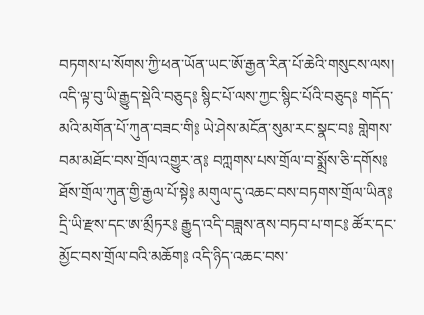བཏགས་པ་སོགས་ཀྱི་ཕན་ཡོན་ཡང་ཨོ་རྒྱན་རིན་པོ་ཆེའི་གསུངས་ལས། འདི་ལྟ་བུ་ཡི་རྒྱུད་སྡེའི་བཅུད༔ སྙིང་པོ་ལས་ཀྱང་སྙིང་པོའི་བཅུད༔ གདོད་མའི་མགོན་པོ་ཀུན་བཟང་གི༔ ཡེ་ཤེས་མངོན་སུམ་རང་སྣང་བ༔ གླེགས་བམ་མཐོང་བས་གྲོལ་འགྱུར་ན༔ བཀླགས་པས་གྲོལ་བ་སྨྲོས་ཅི་དགོས༔ ཐོས་གྲོལ་ཀུན་གྱི་རྒྱལ་པོ་སྟེ༔ མགུལ་དུ་འཆང་བས་བཏགས་གྲོལ་ཡིན༔ དྲི་ཡི་རྫས་དང་ཨ་མྲྀཏར༔ རྒྱུད་འདི་བཟླས་ནས་བཏབ་པ་གང༔ ཚོར་དང་མྱོང་བས་གྲོལ་བའི་མཆོག༔ འདི་ཉིད་འཆང་བས་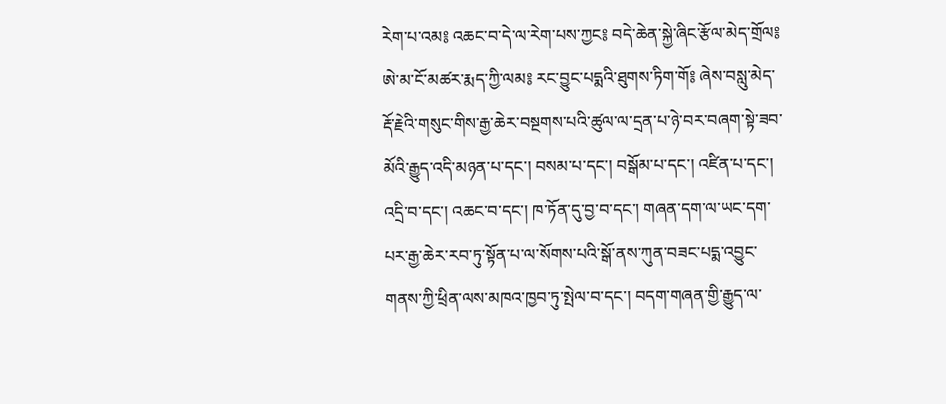རེག་པ་འམ༔ འཆང་བ་དེ་ལ་རེག་པས་ཀྱང༔ བདེ་ཆེན་སྐྱེ་ཞིང་རྩོལ་མེད་གྲོལ༔ ཨེ་མ་ངོ་མཚར་རྨད་ཀྱི་ལམ༔ རང་བྱུང་པདྨའི་ཐུགས་ཏིག་གོ༔ ཞེས་བསླུ་མེད་རྡོ་རྗེའི་གསུང་གིས་རྒྱ་ཆེར་བསྔགས་པའི་ཚུལ་ལ་དྲན་པ་ཉེ་བར་བཞག་སྟེ་ཟབ་མོའི་རྒྱུད་འདི་མཉན་པ་དང་། བསམ་པ་དང་། བསྒོམ་པ་དང་། འཛིན་པ་དང་། འདྲི་བ་དང་། འཆང་བ་དང་། ཁ་ཏོན་དུ་བྱ་བ་དང་། གཞན་དག་ལ་ཡང་དག་པར་རྒྱ་ཆེར་རབ་ཏུ་སྟོན་པ་ལ་སོགས་པའི་སྒོ་ནས་ཀུན་བཟང་པདྨ་འབྱུང་གནས་ཀྱི་ཕྲིན་ལས་མཁའ་ཁྱབ་ཏུ་སྤེལ་བ་དང་། བདག་གཞན་གྱི་རྒྱུད་ལ་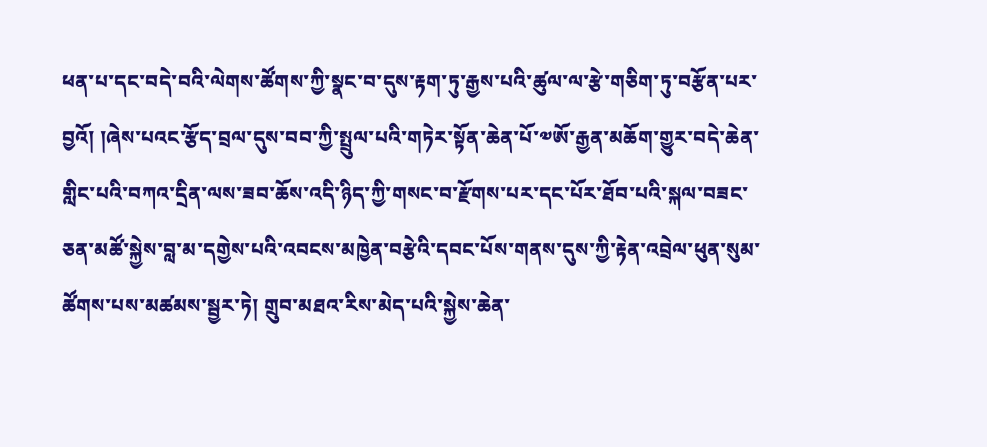ཕན་པ་དང་བདེ་བའི་ལེགས་ཚོགས་ཀྱི་སྣང་བ་དུས་རྟག་ཏུ་རྒྱས་པའི་ཚུལ་ལ་རྩེ་གཅིག་ཏུ་བརྩོན་པར་བྱའོ། །ཞེས་པའང་རྩོད་བྲལ་དུས་བབ་ཀྱི་སྤྲུལ་པའི་གཏེར་སྟོན་ཆེན་པོ་༧ཨོ་རྒྱན་མཆོག་གྱུར་བདེ་ཆེན་གླིང་པའི་བཀའ་དྲིན་ལས་ཟབ་ཆོས་འདི་ཉིད་ཀྱི་གསང་བ་རྫོགས་པར་དང་པོར་ཐོབ་པའི་སྐལ་བཟང་ཅན་མཚོ་སྐྱེས་བླ་མ་དགྱེས་པའི་འབངས་མཁྱེན་བརྩེའི་དབང་པོས་གནས་དུས་ཀྱི་རྟེན་འབྲེལ་ཕུན་སུམ་ཚོགས་པས་མཚམས་སྦྱར་ཏེ། གྲུབ་མཐའ་རིས་མེད་པའི་སྐྱེས་ཆེན་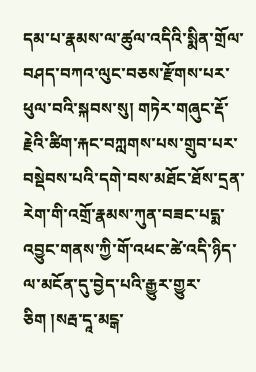དམ་པ་རྣམས་ལ་ཚུལ་འདིའི་སྨིན་གྲོལ་བཤད་བཀའ་ལུང་བཅས་རྫོགས་པར་ཕུལ་བའི་སྐབས་སུ། གཏེར་གཞུང་རྡོ་རྗེའི་ཚིག་རྐང་བཀླགས་པས་གྲུབ་པར་བསྡེབས་པའི་དགེ་བས་མཐོང་ཐོས་དྲན་རེག་གི་འགྲོ་རྣམས་ཀུན་བཟང་པདྨ་འབྱུང་གནས་ཀྱི་གོ་འཕང་ཚེ་འདི་ཉིད་ལ་མངོན་དུ་བྱེད་པའི་རྒྱུར་གྱུར་ཅིག །སརྦ་དཱ་མངྒ་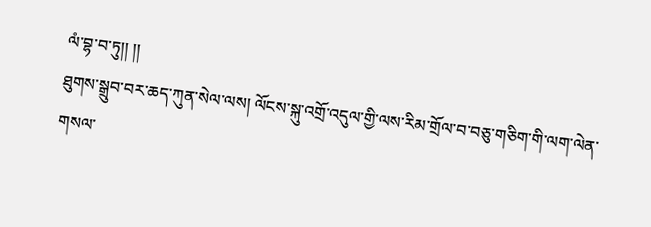ལཾ་བྷ་བ་ཏུ།། །།
ཐུགས་སྒྲུབ་བར་ཆད་ཀུན་སེལ་ལས། ལོངས་སྐུ་འགྲོ་འདུལ་གྱི་ལས་རིམ་གྲོལ་བ་བཅུ་གཅིག་གི་ལག་ལེན་གསལ་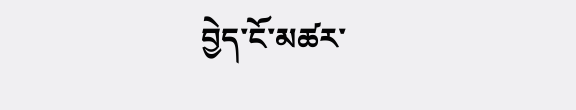བྱེད་ངོ་མཚར་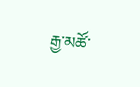རྒྱ་མཚོ་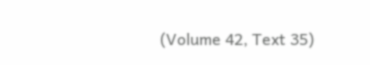(Volume 42, Text 35)